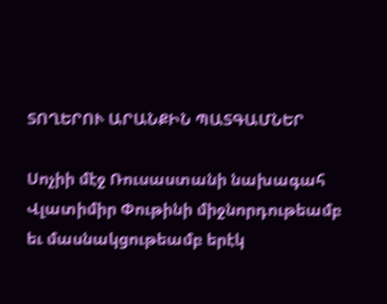ՏՈՂԵՐՈՒ ԱՐԱՆՔԻՆ ՊԱՏԳԱՄՆԵՐ

Սոչիի մէջ Ռուսաստանի նախագահ Վլատիմիր Փութինի միջնորդութեամբ եւ մասնակցութեամբ երէկ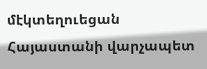մէկտեղուեցան Հայաստանի վարչապետ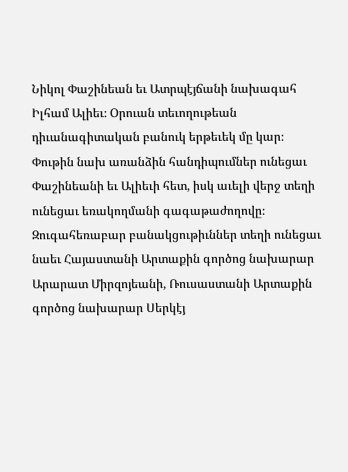Նիկոլ Փաշինեան եւ Ատրպէյճանի նախագահ Իլհամ Ալիեւ։ Օրուան տեւողութեան դիւանագիտական բանուկ երթեւեկ մը կար։ Փութին նախ առանձին հանդիպումներ ունեցաւ Փաշինեանի եւ Ալիեւի հետ, իսկ աւելի վերջ տեղի ունեցաւ եռակողմանի գագաթաժողովը։ Զուգահեռաբար բանակցութիւններ տեղի ունեցաւ նաեւ Հայաստանի Արտաքին գործոց նախարար Արարատ Միրզոյեանի, Ռուսաստանի Արտաքին գործոց նախարար Սերկէյ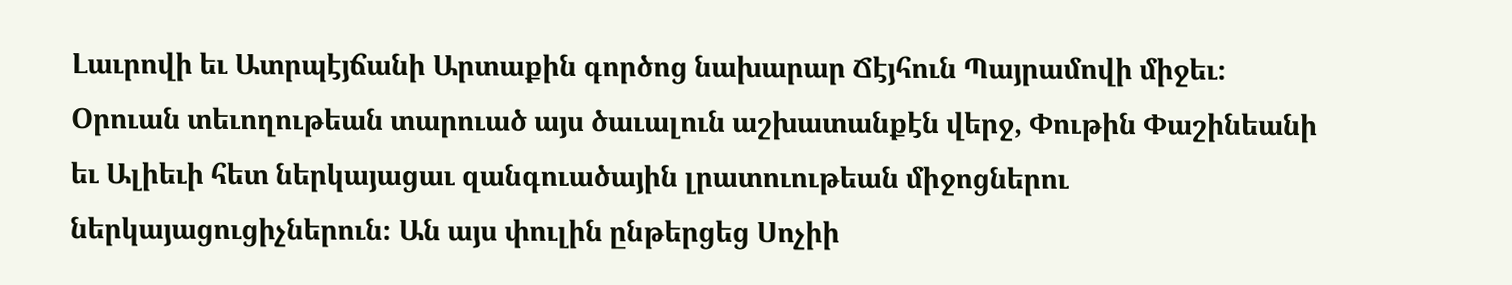Լաւրովի եւ Ատրպէյճանի Արտաքին գործոց նախարար Ճէյհուն Պայրամովի միջեւ։ Օրուան տեւողութեան տարուած այս ծաւալուն աշխատանքէն վերջ, Փութին Փաշինեանի եւ Ալիեւի հետ ներկայացաւ զանգուածային լրատուութեան միջոցներու ներկայացուցիչներուն։ Ան այս փուլին ընթերցեց Սոչիի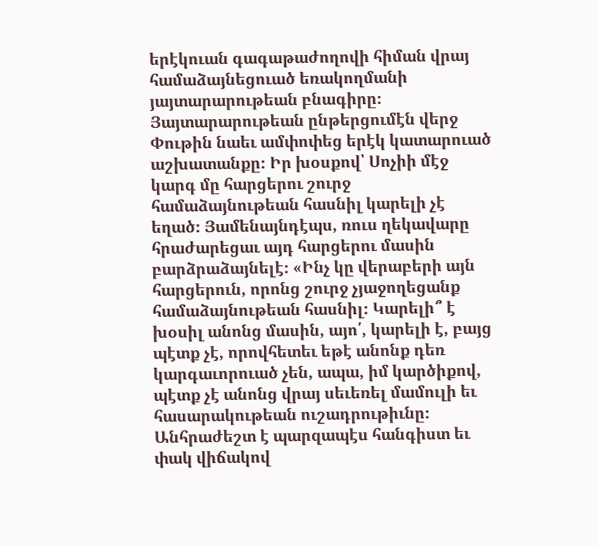երէկուան գագաթաժողովի հիման վրայ համաձայնեցուած եռակողմանի յայտարարութեան բնագիրը։ Յայտարարութեան ընթերցումէն վերջ Փութին նաեւ ամփոփեց երէկ կատարուած աշխատանքը։ Իր խօսքով՝ Սոչիի մէջ կարգ մը հարցերու շուրջ համաձայնութեան հասնիլ կարելի չէ եղած։ Յամենայնդէպս, ռուս ղեկավարը հրաժարեցաւ այդ հարցերու մասին բարձրաձայնելէ։ «Ինչ կը վերաբերի այն հարցերուն, որոնց շուրջ չյաջողեցանք համաձայնութեան հասնիլ։ Կարելի՞ է խօսիլ անոնց մասին, այո՛, կարելի է, բայց պէտք չէ, որովհետեւ եթէ անոնք դեռ կարգաւորուած չեն, ապա, իմ կարծիքով, պէտք չէ անոնց վրայ սեւեռել մամուլի եւ հասարակութեան ուշադրութիւնը։ Անհրաժեշտ է պարզապէս հանգիստ եւ փակ վիճակով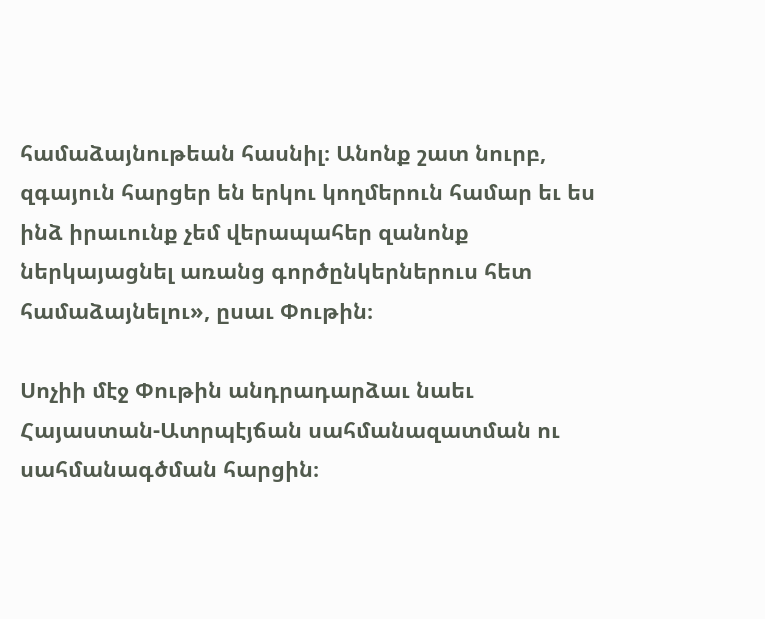համաձայնութեան հասնիլ։ Անոնք շատ նուրբ, զգայուն հարցեր են երկու կողմերուն համար եւ ես ինձ իրաւունք չեմ վերապահեր զանոնք ներկայացնել առանց գործընկերներուս հետ համաձայնելու», ըսաւ Փութին։

Սոչիի մէջ Փութին անդրադարձաւ նաեւ Հայաստան-Ատրպէյճան սահմանազատման ու սահմանագծման հարցին։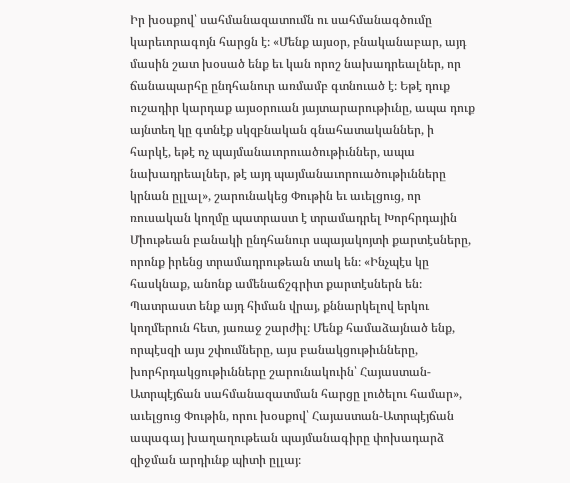Իր խօսքով՝ սահմանազատումն ու սահմանագծումը կարեւորագոյն հարցն է։ «Մենք այսօր, բնականաբար, այդ մասին շատ խօսած ենք եւ կան որոշ նախադրեալներ, որ ճանապարհը ընդհանուր առմամբ գտնուած է։ Եթէ դուք ուշադիր կարդաք այսօրուան յայտարարութիւնը, ապա դուք այնտեղ կը գտնէք սկզբնական գնահատականներ, ի հարկէ, եթէ ոչ պայմանաւորուածութիւններ, ապա նախադրեալներ, թէ այդ պայմանաւորուածութիւնները կրնան ըլլալ», շարունակեց Փութին եւ աւելցուց, որ ռուսական կողմը պատրաստ է տրամադրել Խորհրդային Միութեան բանակի ընդհանուր սպայակոյտի քարտէսները, որոնք իրենց տրամադրութեան տակ են։ «Ինչպէս կը հասկնաք, անոնք ամենաճշգրիտ քարտէսներն են։ Պատրաստ ենք այդ հիման վրայ, քննարկելով երկու կողմերուն հետ, յառաջ շարժիլ։ Մենք համաձայնած ենք, որպէսզի այս շփումները, այս բանակցութիւնները, խորհրդակցութիւնները շարունակուին՝ Հայաստան-Ատրպէյճան սահմանազատման հարցը լուծելու համար», աւելցուց Փութին, որու խօսքով՝ Հայաստան-Ատրպէյճան ապագայ խաղաղութեան պայմանագիրը փոխադարձ զիջման արդիւնք պիտի ըլլայ։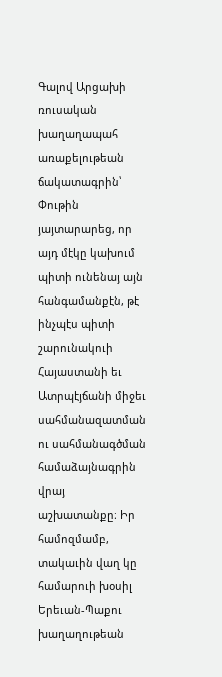Գալով Արցախի ռուսական խաղաղապահ առաքելութեան ճակատագրին՝ Փութին յայտարարեց, որ այդ մէկը կախում պիտի ունենայ այն հանգամանքէն, թէ ինչպէս պիտի շարունակուի Հայաստանի եւ Ատրպէյճանի միջեւ սահմանազատման ու սահմանագծման համաձայնագրին վրայ աշխատանքը։ Իր համոզմամբ, տակաւին վաղ կը համարուի խօսիլ Երեւան-Պաքու խաղաղութեան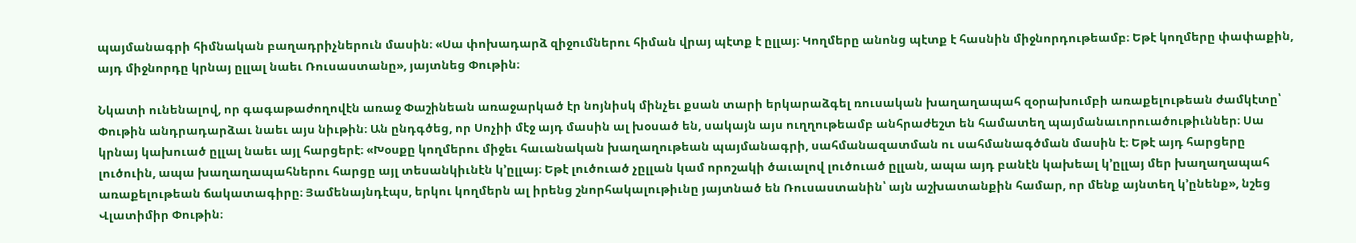պայմանագրի հիմնական բաղադրիչներուն մասին։ «Սա փոխադարձ զիջումներու հիման վրայ պէտք է ըլլայ։ Կողմերը անոնց պէտք է հասնին միջնորդութեամբ։ Եթէ կողմերը փափաքին, այդ միջնորդը կրնայ ըլլալ նաեւ Ռուսաստանը», յայտնեց Փութին։

Նկատի ունենալով, որ գագաթաժողովէն առաջ Փաշինեան առաջարկած էր նոյնիսկ մինչեւ քսան տարի երկարաձգել ռուսական խաղաղապահ զօրախումբի առաքելութեան ժամկէտը՝ Փութին անդրադարձաւ նաեւ այս նիւթին։ Ան ընդգծեց, որ Սոչիի մէջ այդ մասին ալ խօսած են, սակայն այս ուղղութեամբ անհրաժեշտ են համատեղ պայմանաւորուածութիւններ։ Սա կրնայ կախուած ըլլալ նաեւ այլ հարցերէ։ «Խօսքը կողմերու միջեւ հաւանական խաղաղութեան պայմանագրի, սահմանազատման ու սահմանագծման մասին է։ Եթէ այդ հարցերը լուծուին, ապա խաղաղապահներու հարցը այլ տեսանկիւնէն կ՚ըլլայ։ Եթէ լուծուած չըլլան կամ որոշակի ծաւալով լուծուած ըլլան, ապա այդ բանէն կախեալ կ՚ըլլայ մեր խաղաղապահ առաքելութեան ճակատագիրը։ Յամենայնդէպս, երկու կողմերն ալ իրենց շնորհակալութիւնը յայտնած են Ռուսաստանին՝ այն աշխատանքին համար, որ մենք այնտեղ կ՚ընենք», նշեց Վլատիմիր Փութին։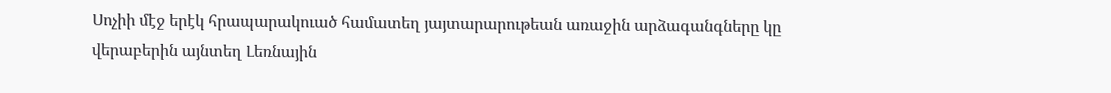Սոչիի մէջ երէկ հրապարակուած համատեղ յայտարարութեան առաջին արձագանգները կը վերաբերին այնտեղ Լեռնային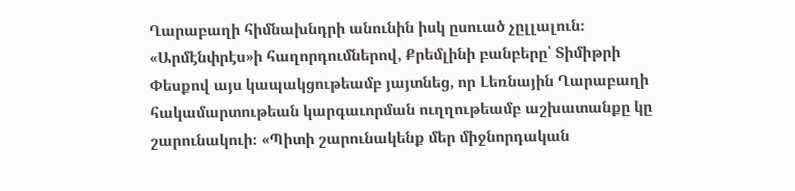Ղարաբաղի հիմնախնդրի անունին իսկ ըսուած չըլլալուն։ «Արմէնփրէս»ի հաղորդումներով, Քրեմլինի բանբերը՝ Տիմիթրի Փեսքով այս կապակցութեամբ յայտնեց, որ Լեռնային Ղարաբաղի հակամարտութեան կարգաւորման ուղղութեամբ աշխատանքը կը շարունակուի։ «Պիտի շարունակենք մեր միջնորդական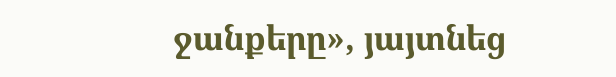ջանքերը», յայտնեց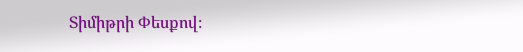Տիմիթրի Փեսքով։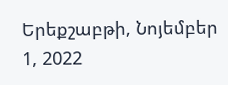Երեքշաբթի, Նոյեմբեր 1, 2022